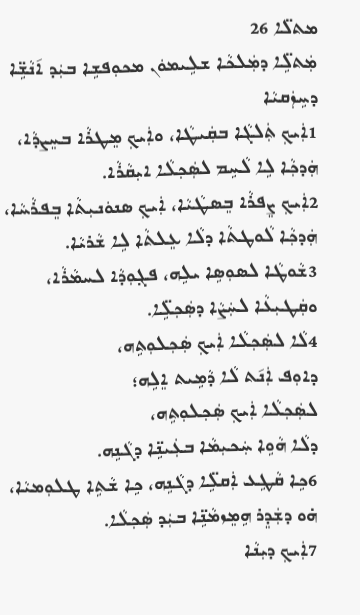ܡܬܠ̈ܐ 26
ܡܲܬܠܹ̈ܐ ܕܡܲܠܟܵܐ ܫܠܹܝܡܘܿܢ ܡܟܘܼܦܫܹܐ ܒܝܲܕ ܐ݇ܢܵܫܹ̈ܐ ܕܚܹܙܲܩܝܵܐ
1ܐܲܝܟ݂ ܬܲܠܓܵܐ ܒܩܲܝܛܵܐ، ܘܐܲܝܟ݂ ܡܸܛܪܵܐ ܒܚܸܨܕܵܐ،
ܗܲܕܟ݂ܵܐ ܠܹܐ ܠܵܚܹܡ ܠܣܲܟ݂ܠܵܐ ܐܝܼܩܵܪܵܐ.
2ܐܲܝܟ݂ ܨܸܦܪܵܐ ܒܸܣܛܵܝܵܐ، ܐܲܝܟ݂ ܣܢܘܿܢܝܼܬܵܐ ܒܸܦܪܵܚܵܐ،
ܗܲܕܟ݂ܵܐ ܠܵܘܛܬܵܐ ܕܠܵܐ ܥܸܠܬܵܐ ܠܹܐ ܫܵܪܝܵܐ.
3ܫܵܘܛܵܐ ܠܣܘܼܣܹܐ ܝܠܹܗ، ܦܓ݂ܘܼܕܵܐ ܠܚܡܵܪܵܐ،
ܘܩܲܛܝܼܥܵܐ ܠܚܲܨܵܐ ܕܣܲܟ݂ܠܹ̈ܐ.
4ܠܵܐ ܠܣܲܟ݂ܠܵܐ ܐܲܝܟ݂ ܣܲܟ݂ܠܘܼܬܹܗ،
ܕܐܘܼܦ ܐܲܢ݇ܬ ܠܵܐ ܕܵܡܹܝܬ ܐܸܠܹܗ؛
ܠܣܲܟ݂ܠܵܐ ܐܲܝܟ݂ ܣܲܟ݂ܠܘܼܬܹܗ،
ܕܠܵܐ ܗܵܘܹܐ ܚܲܟܝܼܡܵܐ ܒܥܲܝܢܹ̈ܐ ܕܓܵܢܹܗ.
6ܟܹܐ ܩܵܛܹܥ ܐܲܩܠܹ̈ܐ ܕܓܵܢܹܗ، ܟܹܐ ܫܵܬܹܐ ܛܠܘܼܡܝܵܐ،
ܗ̇ܘ ܕܫܲܕܸܪ ܗܹܡܸܙܡܵܢܹ̈ܐ ܒܝܲܕ ܣܲܟ݂ܠܵܐ.
7ܐܲܝܟ݂ ܕܝܼܢܵܐ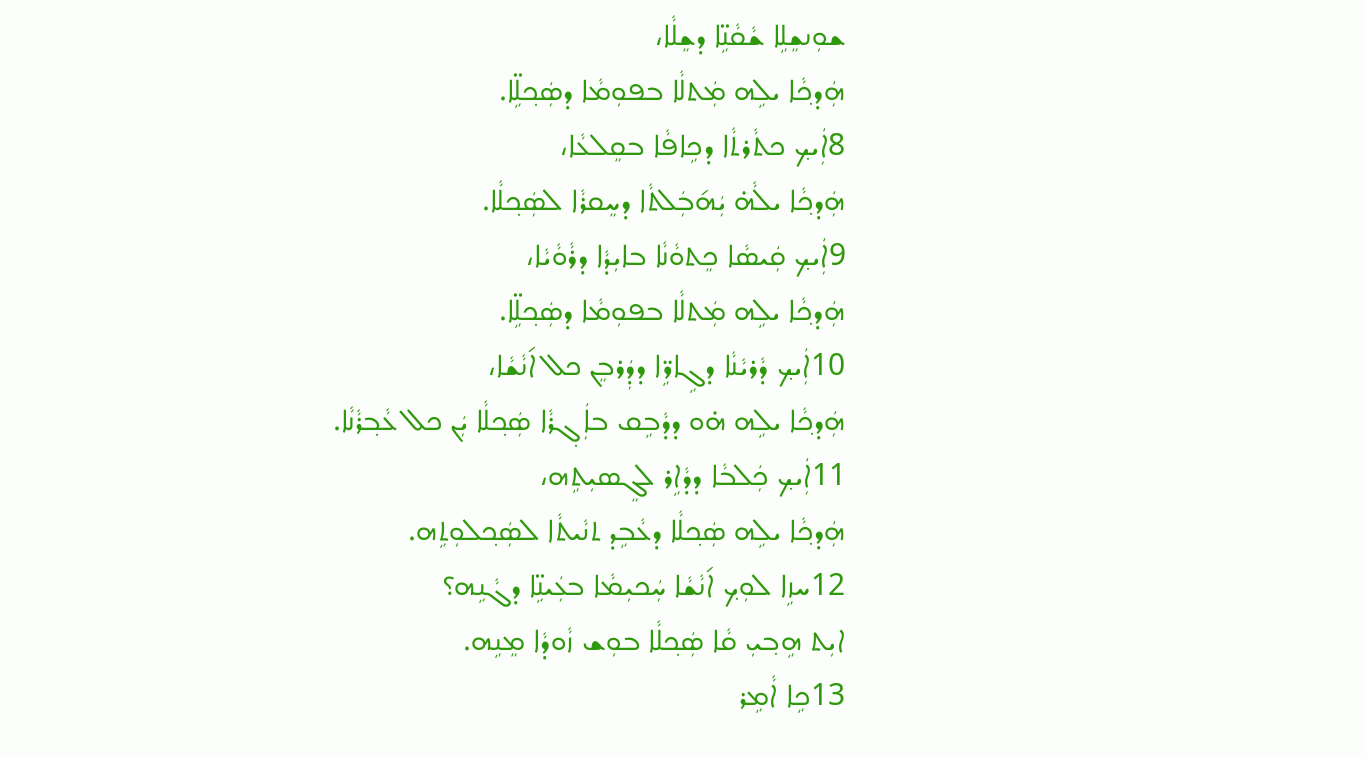ܫܘܼܢܫܸܠܹܐ ܫܵܩܵܢܹ̈ܐ ܕܫܸܠܵܐ،
ܗܲܕܟ݂ܵܐ ܝܠܹܗ ܡܲܬܠܵܐ ܒܦܘܼܡܵܐ ܕܣܲܟ݂ܠܹ̈ܐ.
8ܐܲܝܟ݂ ܟܬܵܪܬܵܐ ܕܟܹܐܦܵܐ ܒܩܸܠܥܵܐ،
ܗܲܕܟ݂ܵܐ ܝܠܵܗ̇ ܝܲܗ݇ܒܲܠܬܵܐ ܕܚܸܩܪܵܐ ܠܣܲܟ݂ܠܵܐ.
9ܐܲܝܟ݂ ܩܲܝܣܵܐ ܟܸܬܘܵܢܵܐ ܒܐܝܼܕܵܐ ܕܪܵܘܵܝܵܐ،
ܗܲܕܟ݂ܵܐ ܝܠܹܗ ܡܲܬܠܵܐ ܒܦܘܼܡܵܐ ܕܣܲܟ݂ܠܹ̈ܐ.
10ܐܲܝܟ݂ ܕܵܪܝܵܢܵܐ ܕܓܹܐܪܹ̈ܐ ܕܕܲܪܒܸܢ ܟܠ ܐ݇ܢܵܫܵܐ،
ܗܲܕܟ݂ܵܐ ܝܠܹܗ ܗ̇ܘ ܕܕܵܒܹܩ ܒܐܲܓ݂ܪܵܐ ܣܲܟ݂ܠܵܐ ܝܲܢ ܟܠ ܥܵܒ݂ܪܵܢܵܐ.
11ܐܲܝܟ݂ ܟܲܠܒܵܐ ܕܕܵܐܹܪ ܠܓܸܣܝܼܬܹܗ،
ܗܲܕܟ݂ܵܐ ܝܠܹܗ ܣܲܟ݂ܠܵܐ ܕܥܵܒܹܕ ܬܢܵܝܬܵܐ ܠܣܲܟ݂ܠܘܼܬܹܗ.
12ܚܙܹܐ ܠܘܼܟ݂ ܐ݇ܢܵܫܵܐ ܚܲܟܝܼܡܵܐ ܒܥܲܝܢܹ̈ܐ ܕܓܵܢܹܗ؟
ܐܝܼܬ ܗܹܒ݂ܝܼ ܩܵܐ ܣܲܟ݂ܠܵܐ ܒܘܼܫ ܙܵܘܕܵܐ ܡܸܢܹܗ.
13ܟܹܐ ܐܵܡܹܪ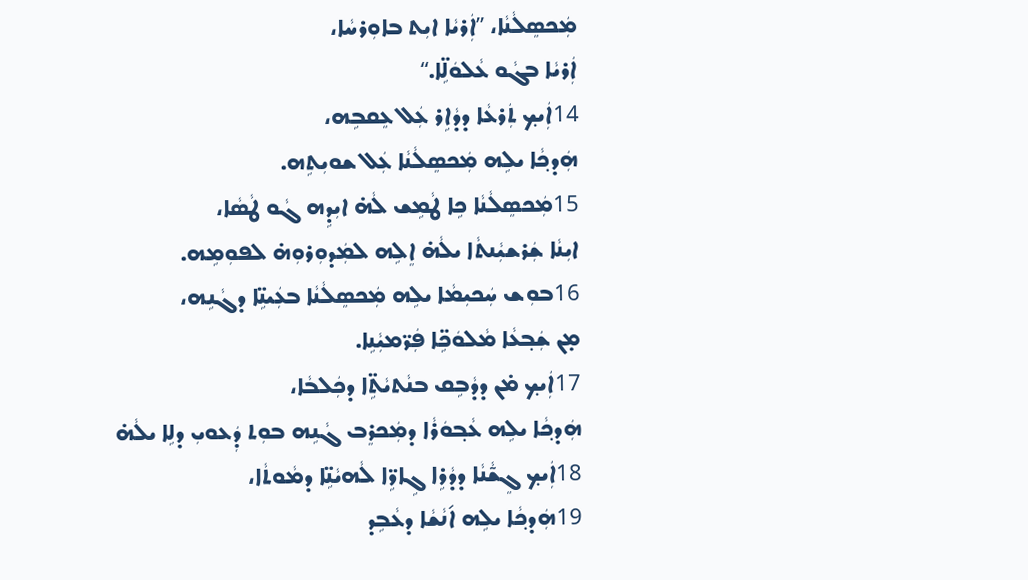ܡܲܟܣܸܠܵܢܵܐ، ”ܐܲܪܝܵܐ ܐܝܼܬ ܒܐܘܼܪܚܵܐ،
ܐܲܪܝܵܐ ܒܓܵܘ ܥܵܠܘܿܠܹ̈ܐ.“
14ܐܲܝܟ݂ ܬܲܪܥܵܐ ܕܕܵܐܹܪ ܥܲܠ ܥܸܩܒܹܗ،
ܗܲܕܟ݂ܵܐ ܝܠܹܗ ܡܲܟܣܸܠܵܢܵܐ ܥܲܠ ܫܘܝܼܬܹܗ.
15ܡܲܟܣܸܠܵܢܵܐ ܟܹܐ ܛܵܡܹܫ ܠܵܗ̇ ܐܝܼܕܹܗ ܓܵܘ ܛܵܣܵܐ،
ܐܝܼܢܵܐ ܫܲܪܫܝܼܵܢܬܵܐ ܝܠܵܗ̇ ܐܸܠܹܗ ܠܡܲܕܘܼܪܘܼܗ̇ ܠܦܘܼܡܹܗ.
16ܒܘܼܫ ܚܲܟܝܼܡܵܐ ܝܠܹܗ ܡܲܟܣܸܠܵܢܵܐ ܒܥܲܝܢܹ̈ܐ ܕܓܵܢܹܗ،
ܡ̣ܢ ܫܲܒ݂ܥܵܐ ܡܵܠܘܿܟܹ̈ܐ ܦܲܪ̈ܡܝܼܵܢܹܐ.
17ܐܲܝܟ݂ ܡ̇ܢ ܕܕܵܒܹܩ ܒܢܵܬܝܵܬܹ̈ܐ ܕܟܲܠܒܵܐ،
ܗܲܕܟ݂ܵܐ ܝܠܹܗ ܥܵܒ݂ܘܿܪܵܐ ܕܡܲܟܪܸܒ ܓܵܢܹܗ ܒܘܼܬ ܕܲܥܘܝܼ ܕܠܹܐ ܝܠܵܗ̇
18ܐܲܝܟ݂ ܓܸܫ̃ܵܢܵܐ ܕܕܵܪܹܐ ܓܹܐܪܹ̈ܐ ܠܵܗܝܵܢܹ̈ܐ ܕܡܵܘܬܵܐ،
19ܗܲܕܟ݂ܵܐ ܝܠܹܗ ܐ݇ܢܵܫܵܐ ܕܥܵܒܹܕ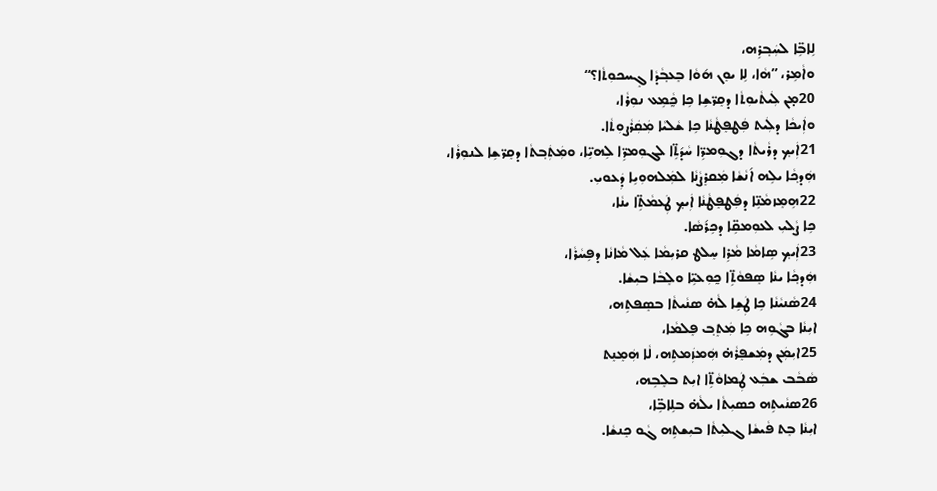ܠܹܐܒܹ̈ܐ ܠܚܲܒ݂ܪܹܗ،
ܘܐܵܡܹܪ، ”ܗܵܐ، ܠܹܐ ܝܘܸܢ ܗ݇ܘܵܐ ܒܸܥܒ݂ܵܕܵܐ ܓܸܚܟܘܼܬܵܐ؟“
20ܡ̣ܢ ܠܲܝܬܵܝܘܼܬܵܐ ܕܩܸܪ̈ܫܹܐ ܟܹܐ ܟ̰ܵܡܹܥ ܢܘܼܪܵܐ،
ܘܐܲܝܟܵܐ ܕܠܲܝܬ ܦܲܛܦܸܛܵܢܵܐ ܟܹܐ ܫܵܠܝܵܐ ܡܲܩܲܪܵܨܘܼܬܵܐ.
21ܐܲܝܟ݂ ܕܪܵܝܬܵܐ ܕܓܘܼܡܪܹ̈ܐ ܚܵܕ݇ܬܹ̈ܐ ܠܓܘܼܡܪܹ̈ܐ ܠܹܗܝܹ̈ܐ، ܘܡܲܬܲܒ݂ܬܵܐ ܕܩܸܪ̈ܫܹܐ ܠܢܘܼܪܵܐ،
ܗܲܕܟ݂ܵܐ ܝܠܹܗ ܐ݇ܢܵܫܵܐ ܡܲܩܪܸܨܵܢܵܐ ܠܡܲܠܗܘܼܝܹܐ ܕܲܥܘܝܼ.
22ܗܹܡܸܙܡܵܢܹ̈ܐ ܕܦܲܛܦܸܛܵܢܵܐ ܐܲܝܟ݂ ܛܲܥܡܵܬܹ̈ܐ ܝܢܵܐ،
ܟܹܐ ܨܵܠܝܼ ܠܥܘܼܡܩܹ̈ܐ ܕܟܹܪ݇ܣܵܐ.
23ܐܲܝܟ݂ ܣܹܐܡܵܐ ܡܵܪܹܐ ܚܸܠܛ ܩܪܝܼܡܵܐ ܥܲܠ ܡܵܐܢܵܐ ܕܦܹܚܵܪܵܐ،
ܗܲܕܟ݂ܵܐ ܝܢܵܐ ܣܸܦܘܵܬܹ̈ܐ ܟ̰ܘܼܥܝܹ̈ܐ ܘܠܸܒܵܐ ܒܝܼܫܵܐ.
24ܣܵܢܝܵܢܵܐ ܟܹܐ ܛܲܫܹܐ ܠܵܗ̇ ܣܢܵܝܬܵܐ ܒܣܸܦܬܹܗ،
ܐܝܼܢܵܐ ܒܓܵܘܹܗ ܟܹܐ ܡܲܬܸܒ݂ ܦܸܠܡܵܐ،
25ܐܝܼܡܲܢ ܕܡܲܫܦܸܪܵܗ̇ ܗܲܡܙܲܡܬܹܗ، ܠܵܐ ܗܲܡܸܢܸܬ
ܣܵܒܵܒ ܫܒܲܥ ܛܲܡܐܘܵܬܹ̈ܐ ܐܝܼܬ ܒܠܸܒܹܗ،
26ܣܢܵܝܬܹܗ ܟܣܝܼܬܵܐ ܝܠܵܗ̇ ܒܠܹܐܒܹ̈ܐ،
ܐܝܼܢܵܐ ܒܸܬ ܦܵܝܫܵܐ ܓܠܝܼܬܵܐ ܒܝܼܫܬܹܗ ܓܵܘ ܟܸܢܫܵܐ.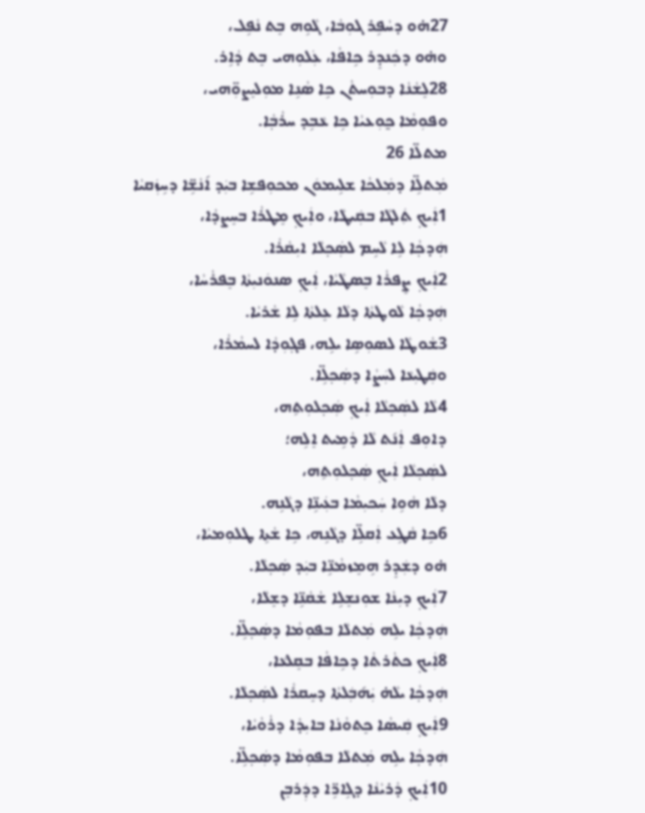27ܗ̇ܘ ܕܚܵܦܹܪ ܓܘܼܒܵܐ، ܓܵܘܹܗ ܒܸܬ ܢܵܦܹܠ،
ܘܗ̇ܘ ܕܟܲܢܕܸܪ ܟܹܐܦܵܐ، ܥܲܠܘܼܗܝ ܒܸܬ ܕܵܐܹܪ.
28ܠܸܫܵܢܵܐ ܕܒܘܼܚܬܵܢ ܟܹܐ ܣܵܢܹܐ ܡܘܼܠܝܸܨܘܼ̈ܗܝ،
ܘܦܘܼܡܵܐ ܟ̰ܘܼܥܝܵܐ ܟܹܐ ܥܵܒܹܕ ܚܪܵܒ݂ܵܐ.
ܡܬܠ̈ܐ 26
ܡܲܬܠܹ̈ܐ ܕܡܲܠܟܵܐ ܫܠܹܝܡܘܿܢ ܡܟܘܼܦܫܹܐ ܒܝܲܕ ܐ݇ܢܵܫܹ̈ܐ ܕܚܹܙܲܩܝܵܐ
1ܐܲܝܟ݂ ܬܲܠܓܵܐ ܒܩܲܝܛܵܐ، ܘܐܲܝܟ݂ ܡܸܛܪܵܐ ܒܚܸܨܕܵܐ،
ܗܲܕܟ݂ܵܐ ܠܹܐ ܠܵܚܹܡ ܠܣܲܟ݂ܠܵܐ ܐܝܼܩܵܪܵܐ.
2ܐܲܝܟ݂ ܨܸܦܪܵܐ ܒܸܣܛܵܝܵܐ، ܐܲܝܟ݂ ܣܢܘܿܢܝܼܬܵܐ ܒܸܦܪܵܚܵܐ،
ܗܲܕܟ݂ܵܐ ܠܵܘܛܬܵܐ ܕܠܵܐ ܥܸܠܬܵܐ ܠܹܐ ܫܵܪܝܵܐ.
3ܫܵܘܛܵܐ ܠܣܘܼܣܹܐ ܝܠܹܗ، ܦܓ݂ܘܼܕܵܐ ܠܚܡܵܪܵܐ،
ܘܩܲܛܝܼܥܵܐ ܠܚܲܨܵܐ ܕܣܲܟ݂ܠܹ̈ܐ.
4ܠܵܐ ܠܣܲܟ݂ܠܵܐ ܐܲܝܟ݂ ܣܲܟ݂ܠܘܼܬܹܗ،
ܕܐܘܼܦ ܐܲܢ݇ܬ ܠܵܐ ܕܵܡܹܝܬ ܐܸܠܹܗ؛
ܠܣܲܟ݂ܠܵܐ ܐܲܝܟ݂ ܣܲܟ݂ܠܘܼܬܹܗ،
ܕܠܵܐ ܗܵܘܹܐ ܚܲܟܝܼܡܵܐ ܒܥܲܝܢܹ̈ܐ ܕܓܵܢܹܗ.
6ܟܹܐ ܩܵܛܹܥ ܐܲܩܠܹ̈ܐ ܕܓܵܢܹܗ، ܟܹܐ ܫܵܬܹܐ ܛܠܘܼܡܝܵܐ،
ܗ̇ܘ ܕܫܲܕܸܪ ܗܹܡܸܙܡܵܢܹ̈ܐ ܒܝܲܕ ܣܲܟ݂ܠܵܐ.
7ܐܲܝܟ݂ ܕܝܼܢܵܐ ܫܘܼܢܫܸܠܹܐ ܫܵܩܵܢܹ̈ܐ ܕܫܸܠܵܐ،
ܗܲܕܟ݂ܵܐ ܝܠܹܗ ܡܲܬܠܵܐ ܒܦܘܼܡܵܐ ܕܣܲܟ݂ܠܹ̈ܐ.
8ܐܲܝܟ݂ ܟܬܵܪܬܵܐ ܕܟܹܐܦܵܐ ܒܩܸܠܥܵܐ،
ܗܲܕܟ݂ܵܐ ܝܠܵܗ̇ ܝܲܗ݇ܒܲܠܬܵܐ ܕܚܸܩܪܵܐ ܠܣܲܟ݂ܠܵܐ.
9ܐܲܝܟ݂ ܩܲܝܣܵܐ ܟܸܬܘܵܢܵܐ ܒܐܝܼܕܵܐ ܕܪܵܘܵܝܵܐ،
ܗܲܕܟ݂ܵܐ ܝܠܹܗ ܡܲܬܠܵܐ ܒܦܘܼܡܵܐ ܕܣܲܟ݂ܠܹ̈ܐ.
10ܐܲܝܟ݂ ܕܵܪܝܵܢܵܐ ܕܓܹܐܪܹ̈ܐ ܕܕܲܪܒܸܢ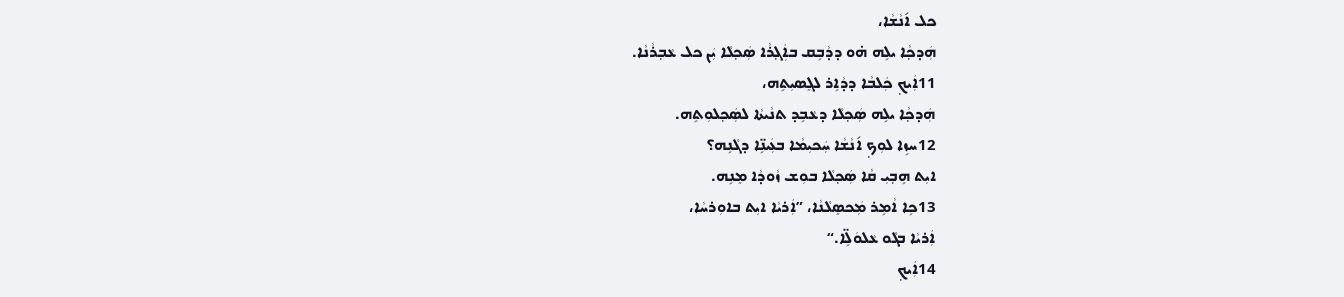ܟܠ ܐ݇ܢܵܫܵܐ،
ܗܲܕܟ݂ܵܐ ܝܠܹܗ ܗ̇ܘ ܕܕܵܒܹܩ ܒܐܲܓ݂ܪܵܐ ܣܲܟ݂ܠܵܐ ܝܲܢ ܟܠ ܥܵܒ݂ܪܵܢܵܐ.
11ܐܲܝܟ݂ ܟܲܠܒܵܐ ܕܕܵܐܹܪ ܠܓܸܣܝܼܬܹܗ،
ܗܲܕܟ݂ܵܐ ܝܠܹܗ ܣܲܟ݂ܠܵܐ ܕܥܵܒܹܕ ܬܢܵܝܬܵܐ ܠܣܲܟ݂ܠܘܼܬܹܗ.
12ܚܙܹܐ ܠܘܼܟ݂ ܐ݇ܢܵܫܵܐ ܚܲܟܝܼܡܵܐ ܒܥܲܝܢܹ̈ܐ ܕܓܵܢܹܗ؟
ܐܝܼܬ ܗܹܒ݂ܝܼ ܩܵܐ ܣܲܟ݂ܠܵܐ ܒܘܼܫ ܙܵܘܕܵܐ ܡܸܢܹܗ.
13ܟܹܐ ܐܵܡܹܪ ܡܲܟܣܸܠܵܢܵܐ، ”ܐܲܪܝܵܐ ܐܝܼܬ ܒܐܘܼܪܚܵܐ،
ܐܲܪܝܵܐ ܒܓܵܘ ܥܵܠܘܿܠܹ̈ܐ.“
14ܐܲܝܟ݂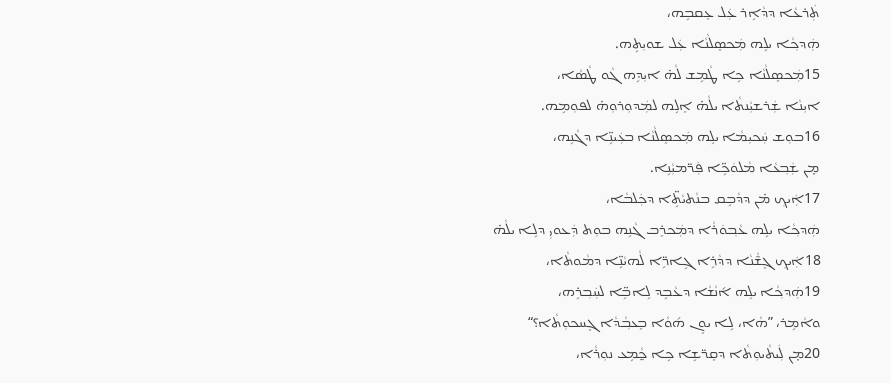ܬܲܪܥܵܐ ܕܕܵܐܹܪ ܥܲܠ ܥܸܩܒܹܗ،
ܗܲܕܟ݂ܵܐ ܝܠܹܗ ܡܲܟܣܸܠܵܢܵܐ ܥܲܠ ܫܘܝܼܬܹܗ.
15ܡܲܟܣܸܠܵܢܵܐ ܟܹܐ ܛܵܡܹܫ ܠܵܗ̇ ܐܝܼܕܹܗ ܓܵܘ ܛܵܣܵܐ،
ܐܝܼܢܵܐ ܫܲܪܫܝܼܵܢܬܵܐ ܝܠܵܗ̇ ܐܸܠܹܗ ܠܡܲܕܘܼܪܘܼܗ̇ ܠܦܘܼܡܹܗ.
16ܒܘܼܫ ܚܲܟܝܼܡܵܐ ܝܠܹܗ ܡܲܟܣܸܠܵܢܵܐ ܒܥܲܝܢܹ̈ܐ ܕܓܵܢܹܗ،
ܡ̣ܢ ܫܲܒ݂ܥܵܐ ܡܵܠܘܿܟܹ̈ܐ ܦܲܪ̈ܡܝܼܵܢܹܐ.
17ܐܲܝܟ݂ ܡ̇ܢ ܕܕܵܒܹܩ ܒܢܵܬܝܵܬܹ̈ܐ ܕܟܲܠܒܵܐ،
ܗܲܕܟ݂ܵܐ ܝܠܹܗ ܥܵܒ݂ܘܿܪܵܐ ܕܡܲܟܪܸܒ ܓܵܢܹܗ ܒܘܼܬ ܕܲܥܘܝܼ ܕܠܹܐ ܝܠܵܗ̇
18ܐܲܝܟ݂ ܓܸܫ̃ܵܢܵܐ ܕܕܵܪܹܐ ܓܹܐܪܹ̈ܐ ܠܵܗܝܵܢܹ̈ܐ ܕܡܵܘܬܵܐ،
19ܗܲܕܟ݂ܵܐ ܝܠܹܗ ܐ݇ܢܵܫܵܐ ܕܥܵܒܹܕ ܠܹܐܒܹ̈ܐ ܠܚܲܒ݂ܪܹܗ،
ܘܐܵܡܹܪ، ”ܗܵܐ، ܠܹܐ ܝܘܸܢ ܗ݇ܘܵܐ ܒܸܥܒ݂ܵܕܵܐ ܓܸܚܟܘܼܬܵܐ؟“
20ܡ̣ܢ ܠܲܝܬܵܝܘܼܬܵܐ ܕܩܸܪ̈ܫܹܐ ܟܹܐ ܟ̰ܵܡܹܥ ܢܘܼܪܵܐ،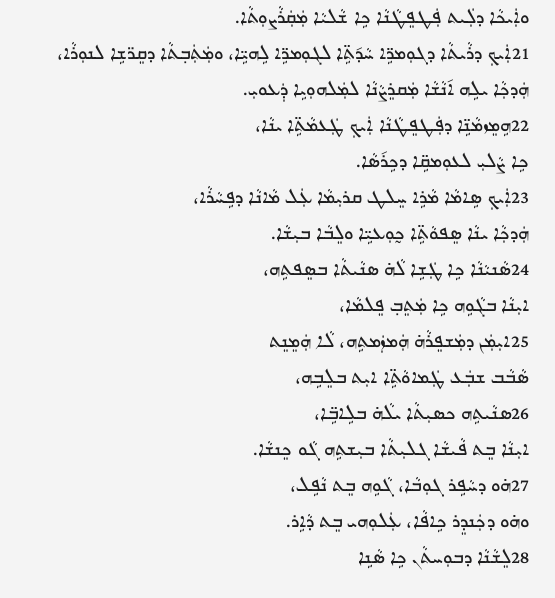ܘܐܲܝܟܵܐ ܕܠܲܝܬ ܦܲܛܦܸܛܵܢܵܐ ܟܹܐ ܫܵܠܝܵܐ ܡܲܩܲܪܵܨܘܼܬܵܐ.
21ܐܲܝܟ݂ ܕܪܵܝܬܵܐ ܕܓܘܼܡܪܹ̈ܐ ܚܵܕ݇ܬܹ̈ܐ ܠܓܘܼܡܪܹ̈ܐ ܠܹܗܝܹ̈ܐ، ܘܡܲܬܲܒ݂ܬܵܐ ܕܩܸܪ̈ܫܹܐ ܠܢܘܼܪܵܐ،
ܗܲܕܟ݂ܵܐ ܝܠܹܗ ܐ݇ܢܵܫܵܐ ܡܲܩܪܸܨܵܢܵܐ ܠܡܲܠܗܘܼܝܹܐ ܕܲܥܘܝܼ.
22ܗܹܡܸܙܡܵܢܹ̈ܐ ܕܦܲܛܦܸܛܵܢܵܐ ܐܲܝܟ݂ ܛܲܥܡܵܬܹ̈ܐ ܝܢܵܐ،
ܟܹܐ ܨܵܠܝܼ ܠܥܘܼܡܩܹ̈ܐ ܕܟܹܪ݇ܣܵܐ.
23ܐܲܝܟ݂ ܣܹܐܡܵܐ ܡܵܪܹܐ ܚܸܠܛ ܩܪܝܼܡܵܐ ܥܲܠ ܡܵܐܢܵܐ ܕܦܹܚܵܪܵܐ،
ܗܲܕܟ݂ܵܐ ܝܢܵܐ ܣܸܦܘܵܬܹ̈ܐ ܟ̰ܘܼܥܝܹ̈ܐ ܘܠܸܒܵܐ ܒܝܼܫܵܐ.
24ܣܵܢܝܵܢܵܐ ܟܹܐ ܛܲܫܹܐ ܠܵܗ̇ ܣܢܵܝܬܵܐ ܒܣܸܦܬܹܗ،
ܐܝܼܢܵܐ ܒܓܵܘܹܗ ܟܹܐ ܡܲܬܸܒ݂ ܦܸܠܡܵܐ،
25ܐܝܼܡܲܢ ܕܡܲܫܦܸܪܵܗ̇ ܗܲܡܙܲܡܬܹܗ، ܠܵܐ ܗܲܡܸܢܸܬ
ܣܵܒܵܒ ܫܒܲܥ ܛܲܡܐܘܵܬܹ̈ܐ ܐܝܼܬ ܒܠܸܒܹܗ،
26ܣܢܵܝܬܹܗ ܟܣܝܼܬܵܐ ܝܠܵܗ̇ ܒܠܹܐܒܹ̈ܐ،
ܐܝܼܢܵܐ ܒܸܬ ܦܵܝܫܵܐ ܓܠܝܼܬܵܐ ܒܝܼܫܬܹܗ ܓܵܘ ܟܸܢܫܵܐ.
27ܗ̇ܘ ܕܚܵܦܹܪ ܓܘܼܒܵܐ، ܓܵܘܹܗ ܒܸܬ ܢܵܦܹܠ،
ܘܗ̇ܘ ܕܟܲܢܕܸܪ ܟܹܐܦܵܐ، ܥܲܠܘܼܗܝ ܒܸܬ ܕܵܐܹܪ.
28ܠܸܫܵܢܵܐ ܕܒܘܼܚܬܵܢ ܟܹܐ ܣܵܢܹܐ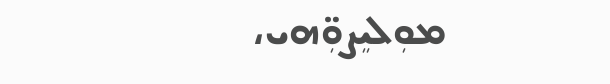ܡܘܼܠܝܸܨܘܼ̈ܗܝ،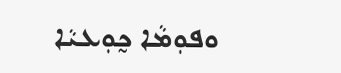ܘܦܘܼܡܵܐ ܟ̰ܘܼܥܝܵܐ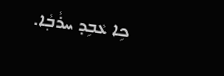ܟܹܐ ܥܵܒܹܕ ܚܪܵܒ݂ܵܐ.